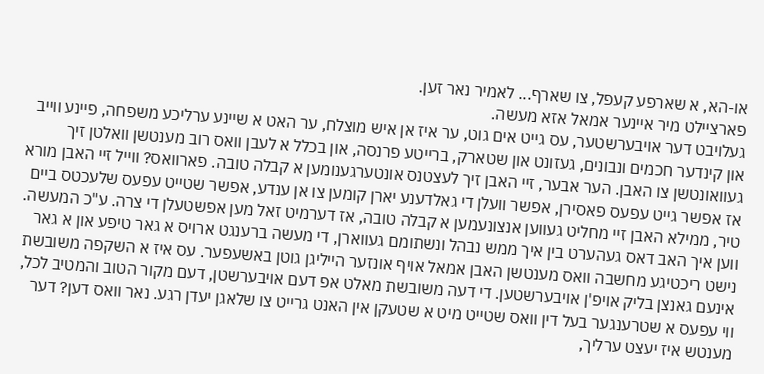או-הא, א שארפע קעפל, צו שארף... לאמיר נאר זען.
פארציילט מיר איינער אמאל אזא מעשה.
געלויבט דער אויבערשטער, עס גייט אים גוט, ער איז אן איש מוצלח, ער האט א שיינע ערליכע משפחה, פיינע ווייב און קינדער חכמים ונבונים, געזונט און שטארק, ברייטע פרנסה, און בכלל א לעבן וואס רוב מענטשן וואלטן זיך געוואונטשן צו האבן. הער אבער, זיי האבן זיך לעצטנס אונטערגענומען א קבלה טובה. פארוואס? ווייל זיי האבן מורא אז אפשר גייט עפעס פאסירן, אפשר וועלן די גאלדענע יארן קומען צו אן ענדע, אפשר שטייט עפעס שלעכטס ביים טיר, ממילא האבן זיי מחליט געווען אנצונעמען א קבלה טובה, אז דערמיט זאל מען אפשטעלן די צרה. ע"כ המעשה.
ווען איך האב דאס געהערט בין איך ממש נבהל ונשתומם געווארן, די מעשה ברענגט ארויס א גאר טיפע און א גאר נישט ריכטיגע מחשבה וואס מענטשן האבן אמאל אויף אונזער הייליגן גוטן באשעפער. עס איז א השקפה משובשת אינעם גאנצן בליק אויפ'ן אויבערשטען. די דעה משובשת מאלט אפ דעם אויבערשטן, דעם מקור הטוב והמטיב לכל, ווי עפעס א שטרענגער בעל דין וואס שטייט מיט א שטעקן אין האנט גרייט צו שלאגן יעדן רגע. נאר וואס דען? דער מענטש איז יעצט ערליך,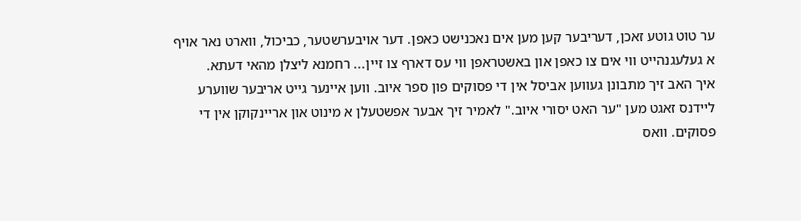ער טוט גוטע זאכן, דעריבער קען מען אים נאכנישט כאפן. דער אויבערשטער, כביכול, ווארט נאר אויף א געלעגנהייט ווי אים צו כאפן און באשטראפן ווי עס דארף צו זיין... רחמנא ליצלן מהאי דעתא.
איך האב זיך מתבונן געווען אביסל אין די פסוקים פון ספר איוב. ווען איינער גייט אריבער שווערע ליידנס זאגט מען "ער האט יסורי איוב." לאמיר זיך אבער אפשטעלן א מינוט און אריינקוקן אין די פסוקים. וואס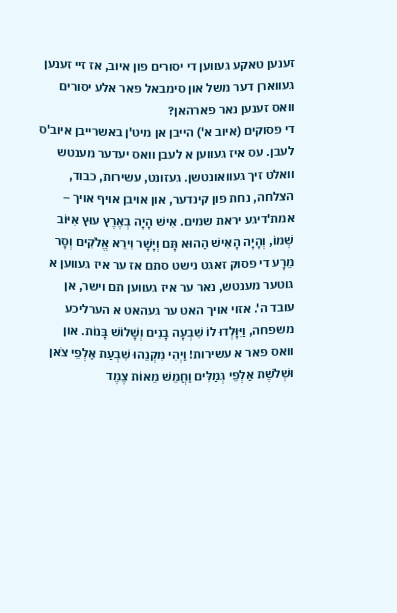זענען טאקע געווען די יסורים פון איוב, אז זיי זענען געווארן דער משל און סימבאל פאר אלע יסורים וואס זענען נאר פארהאן?
די פסוקים (איוב א') הייבן אן מיט'ן באשרייבן איוב'ס לעבן. עס איז געווען א לעבן וואס יעדער מענטש וואלט זיך געוואונטשן. געזונט, עשירות, כבוד, הצלחה, נחת פון קינדער, און אויבן אויף אויך – אמת'דיגע יראת שמים. אִישׁ הָיָה בְאֶרֶץ עוּץ אִיּוֹב שְׁמוֹ, וְהָיָה הָאִישׁ הַהוּא תָּם וְיָשָׁר וִירֵא אֱלֹקִים וְסָר מֵרָע די פסוק זאגט נישט סתם אז ער איז געווען א גוטער מענטש, נאר ער איז געווען תם וישר, אן עובד ה'. אזוי אויך האט ער געהאט א הערליכע משפחה, וַיִּוָּלְדוּ לוֹ שִׁבְעָה בָנִים וְשָׁלוֹשׁ בָּנוֹת. און וואס פאר א עשירות! וַיְהִי מִקְנֵהוּ שִׁבְעַת אַלְפֵי צֹאן וּשְׁלֹשֶׁת אַלְפֵי גְמַלִּים וַחֲמֵשׁ מֵאוֹת צֶמֶד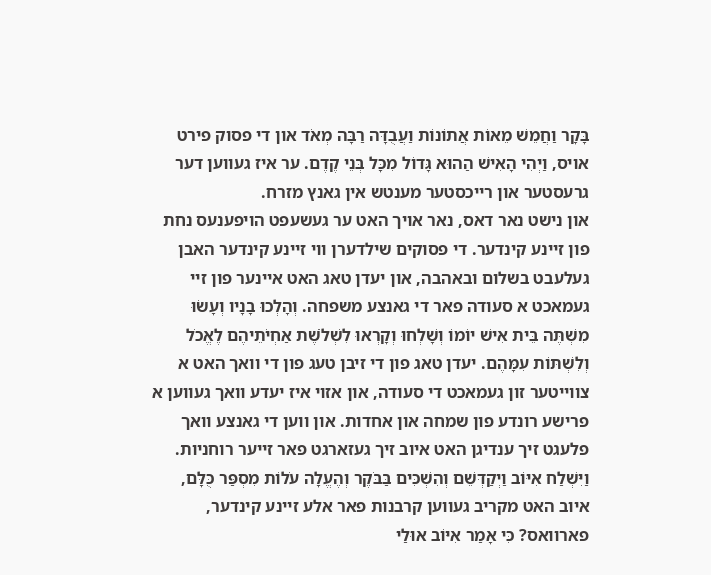בָּקָר וַחֲמֵשׁ מֵאוֹת אֲתוֹנוֹת וַעֲבֻדָּה רַבָּה מְאֹד און די פסוק פירט אויס, וַיְהִי הָאִישׁ הַהוּא גָּדוֹל מִכָּל בְּנֵי קֶדֶם. ער איז געווען דער גרעסטער און רייכסטער מענטש אין גאנץ מזרח.
און נישט נאר דאס, נאר אויך האט ער געשעפט הויפענעס נחת פון זיינע קינדער. די פסוקים שילדערן ווי זיינע קינדער האבן געלעבט בשלום ובאהבה, און יעדן טאג האט איינער פון זיי געמאכט א סעודה פאר די גאנצע משפחה. וְהָלְכוּ בָנָיו וְעָשׂוּ מִשְׁתֶּה בֵּית אִישׁ יוֹמוֹ וְשָׁלְחוּ וְקָרְאוּ לִשְׁלֹשֶׁת אַחְיֹתֵיהֶם לֶאֱכֹל וְלִשְׁתּוֹת עִמָּהֶם. יעדן טאג פון די זיבן טעג פון די וואך האט א צווייטער זון געמאכט די סעודה, און אזוי איז יעדע וואך געווען א פרישע רונדע פון שמחה און אחדות. און ווען די גאנצע וואך פלעגט זיך ענדיגן האט איוב זיך געזארגט פאר זייער רוחניות. וַיִּשְׁלַח אִיּוֹב וַיְקַדְּשֵׁם וְהִשְׁכִּים בַּבֹּקֶר וְהֶעֱלָה עֹלוֹת מִסְפַּר כֻּלָּם, איוב האט מקריב געווען קרבנות פאר אלע זיינע קינדער, פארוואס? כִּי אָמַר אִיּוֹב אוּלַי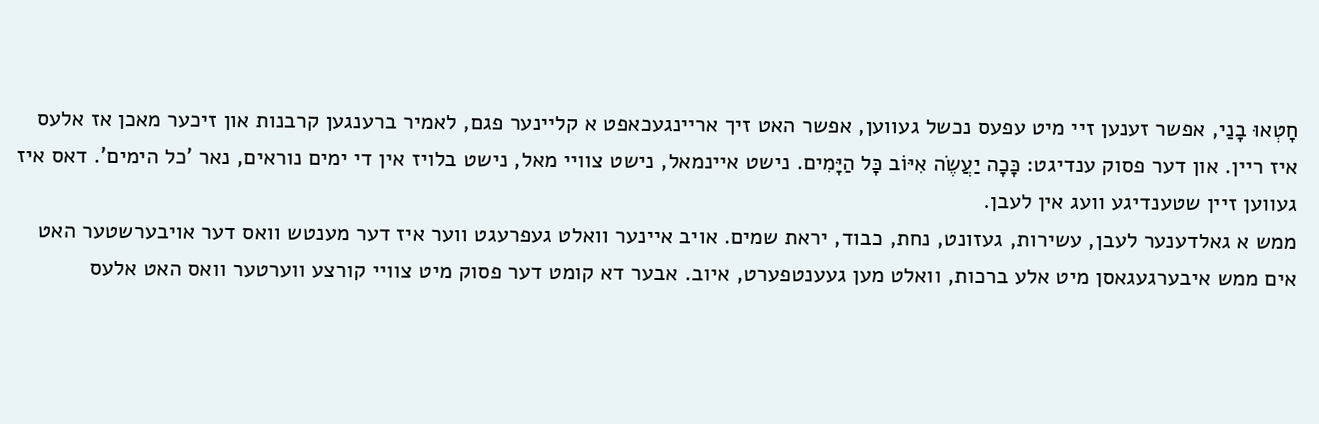חָטְאוּ בָנַי, אפשר זענען זיי מיט עפעס נכשל געווען, אפשר האט זיך אריינגעכאפט א קליינער פגם, לאמיר ברענגען קרבנות און זיכער מאכן אז אלעס איז ריין. און דער פסוק ענדיגט: כָּכָה יַעֲשֶׂה אִיּוֹב כָּל הַיָּמִים. נישט איינמאל, נישט צוויי מאל, נישט בלויז אין די ימים נוראים, נאר 'כל הימים'. דאס איז געווען זיין שטענדיגע וועג אין לעבן.
ממש א גאלדענער לעבן, עשירות, געזונט, נחת, כבוד, יראת שמים. אויב איינער וואלט געפרעגט ווער איז דער מענטש וואס דער אויבערשטער האט אים ממש איבערגעגאסן מיט אלע ברכות, וואלט מען געענטפערט, איוב. אבער דא קומט דער פסוק מיט צוויי קורצע ווערטער וואס האט אלעס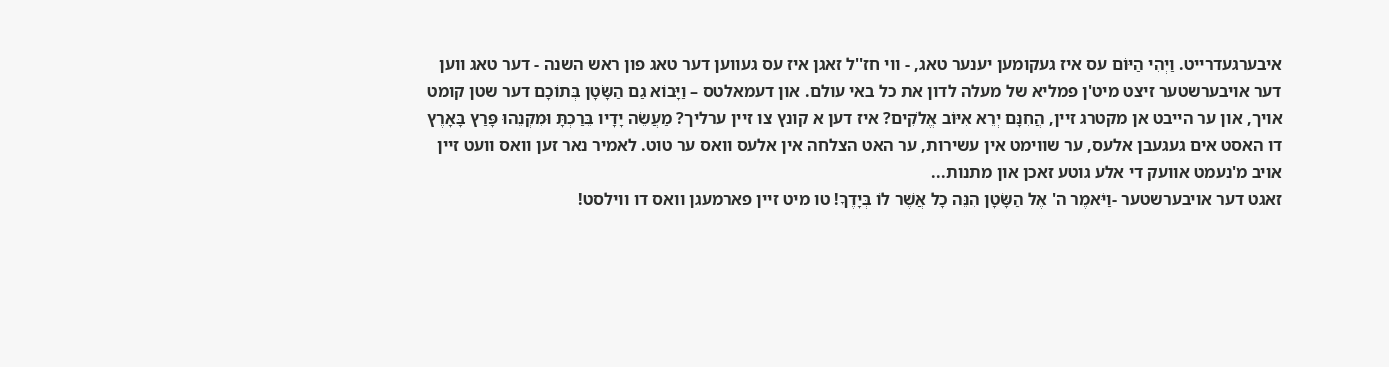איבערגעדרייט. וַיְהִי הַיּוֹם עס איז געקומען יענער טאג, - ווי חז''ל זאגן איז עס געווען דער טאג פון ראש השנה - דער טאג ווען דער אויבערשטער זיצט מיט'ן פמליא של מעלה לדון את כל באי עולם. און דעמאלטס – וַיָּבוֹא גַם הַשָּׂטָן בְּתוֹכָם דער שטן קומט אויך, און ער הייבט אן מקטרג זיין, הֲחִנָּם יְרֵא אִיּוֹב אֱלֹקִים? איז דען א קונץ צו זיין ערליך? מַעֲשֵׂה יָדָיו בֵּרַכְתָּ וּמִקְנֵהוּ פָּרַץ בָּאָרֶץ דו האסט אים געגעבן אלעס, ער שווימט אין עשירות, ער האט הצלחה אין אלעס וואס ער טוט. לאמיר נאר זען וואס וועט זיין אויב מ'נעמט אוועק די אלע גוטע זאכן און מתנות...
זאגט דער אויבערשטער -וַיֹּאמֶר ה' אֶל הַשָּׂטָן הִנֵּה כָל אֲשֶׁר לוֹ בְּיָדֶךָ! טו מיט זיין פארמעגן וואס דו ווילסט!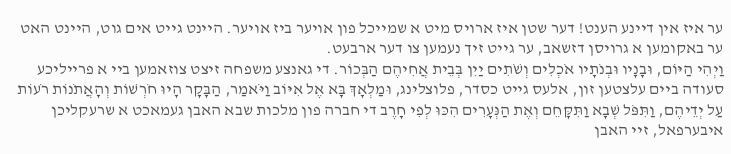ער איז אין דיינע הענט! דער שטן איז ארויס מיט א שמייכל פון אויער ביז אויער. היינט גייט אים גוט, היינט האט ער באקומען א גרויסן דזשאב, ער גייט זיך נעמען צו דער ארבעט.
וַיְהִי הַיּוֹם, וּבָנָיו וּבְנֹתָיו אֹכְלִים וְשֹׁתִים יַיִן בְּבֵית אֲחִיהֶם הַבְּכוֹר. די גאנצע משפחה זיצט צוזאמען ביי א פרייליכע סעודה ביים עלצטען זון, אלעס גייט כסדר, פלוצלינג, וּמַלְאָךְ בָּא אֶל אִיּוֹב וַיֹּאמַר, הַבָּקָר הָיוּ חֹרְשׁוֹת וְהָאֲתֹנוֹת רֹעוֹת עַל יְדֵיהֶם, וַתִּפֹּל שְׁבָא וַתִּקָּחֵם וְאֶת הַנְּעָרִים הִכּוּ לְפִי חָרֶב די חברה פון מלכות שבא האבן געמאכט א שרעקליכן איבערפאל, זיי האבן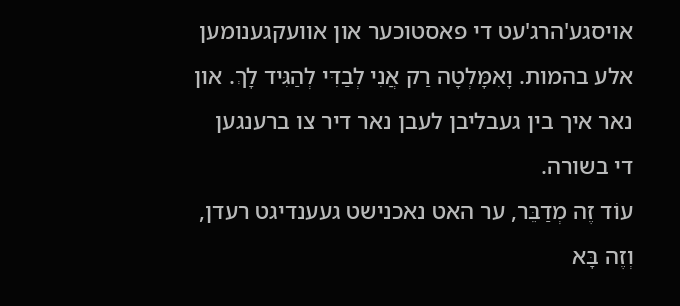אויסגע'הרג'עט די פאסטוכער און אוועקגענומען אלע בהמות. וָאִמָּלְטָה רַק אֲנִי לְבַדִּי לְהַגִּיד לָךְ. און נאר איך בין געבליבן לעבן נאר דיר צו ברענגען די בשורה.
עוֹד זֶה מְדַבֵּר, ער האט נאכנישט געענדיגט רעדן, וְזֶה בָּא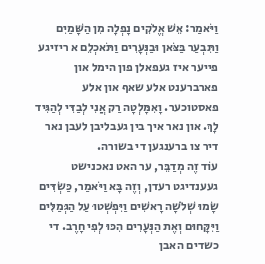וַיֹּאמַר: אֵשׁ אֱלֹקִים נָפְלָה מִן הַשָּׁמַיִם וַתִּבְעַר בַּצֹּאן וּבַנְּעָרִים וַתֹּאכְלֵם א ריזיגע פייער איז געפאלן פון הימל און פארברענט אלע שאף און אלע פאסטוכער. וָאִמָּלְטָה רַק אֲנִי לְבַדִּי לְהַגִּיד לָךְ. און נאר איך בין געבליבן לעבן נאר דיר צו ברענגען די בשורה.
עוֹד זֶה מְדַבֵּר, ער האט נאכנישט געענדיגט רעדן, וְזֶה בָּא וַיֹּאמַר, כַּשְׂדִּים שָׂמוּ שְׁלֹשָׁה רָאשִׁים וַיִּפְשְׁטוּ עַל הַגְּמַלִּים וַיִּקָּחוּם וְאֶת הַנְּעָרִים הִכּוּ לְפִי חָרֶב. די כשדים האבן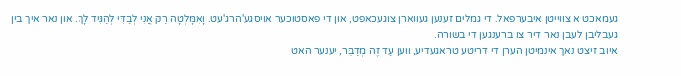געמאכט א צווייטן איבערפאל. די גמלים זענען געווארן צוגעכאפט, און די פאסטוכער אויסגע'הרג'עט. וָאִמָּלְטָה רַק אֲנִי לְבַדִּי לְהַגִּיד לָךְ. און נאר איך בין געבליבן לעבן נאר דיר צו ברענגען די בשורה.
איוב זיצט נאך אינמיטן הערן די דריטע טראגעדיע, ווען עַד זֶה מְדַבֵּר, יענער האט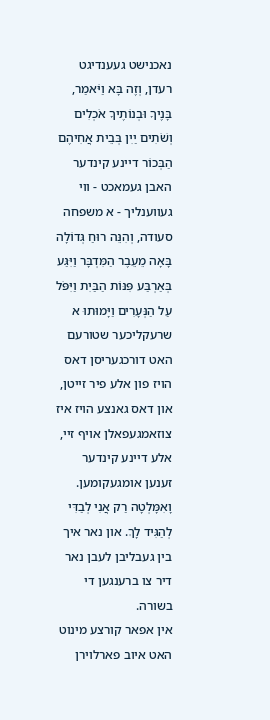נאכנישט געענדיגט רעדן, וְזֶה בָּא וַיֹּאמַר, בָּנֶיךָ וּבְנוֹתֶיךָ אֹכְלִים וְשֹׁתִים יַיִן בְּבֵית אֲחִיהֶם הַבְּכוֹר דיינע קינדער האבן געמאכט - ווי געווענליך - א משפחה סעודה, וְהִנֵּה רוּחַ גְּדוֹלָה בָּאָה מֵעֵבֶר הַמִּדְבָּר וַיִּגַּע בְּאַרְבַּע פִּנּוֹת הַבַּיִת וַיִּפֹּל עַל הַנְּעָרִים וַיָּמוּתוּ א שרעקליכער שטורעם האט דורכגעריסן דאס הויז פון אלע פיר זייטן, און דאס גאנצע הויז איז צוזאמגעפאלן אויף זיי, אלע דיינע קינדער זענען אומגעקומען. וָאִמָּלְטָה רַק אֲנִי לְבַדִּי לְהַגִּיד לָךְ. און נאר איך בין געבליבן לעבן נאר דיר צו ברענגען די בשורה.
אין אפאר קורצע מינוט האט איוב פארלוירן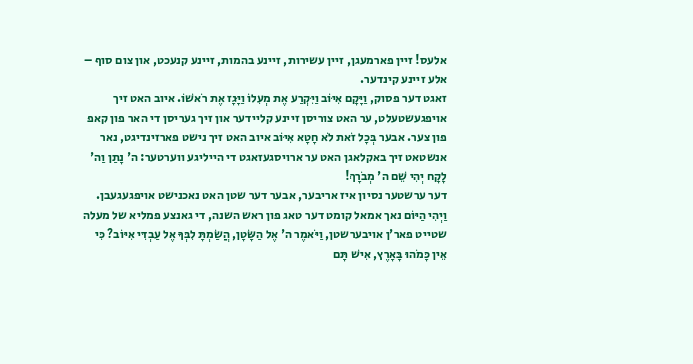אלעס! זיין פארמעגן, זיין עשירות, זיינע בהמות, זיינע קנעכט, און צום סוף – אלע זיינע קינדער.
זאגט דער פסוק, וַיָּקָם אִיּוֹב וַיִּקְרַע אֶת מְעִלוֹ וַיָּגָז אֶת רֹאשׁוֹ. איוב האט זיך אויפגעשטעלט, ער האט צוריסן זיינע קליידער און זיך געריסן די האר פון קאפ פון צער. אבער בְּכָל זֹאת לֹא חָטָא אִיּוֹב איוב האט זיך נישט פארזינדיגט, נאר אנשטאט זיך באקלאגן האט ער ארויסגעזאגט די הייליגע ווערטער: ה' נָתַן וַה' לָקָח יְהִי שֵׁם ה' מְבֹרָךְ!
דער ערשטער נסיון איז אריבער, אבער דער שטן האט נאכנישט אויפגעגעבן. וַיְהִי הַיּוֹם נאך אמאל קומט דער טאג פון ראש השנה, די גאנצע פמליא של מעלה שטייט פאר'ן אויבערשטן, וַיֹּאמֶר ה' אֶל הַשָּׂטָן, הֲשַׂמְתָּ לִבְּךָ אֶל עַבְדִּי אִיּוֹב? כִּי אֵין כָּמֹהוּ בָּאָרֶץ, אִישׁ תָּם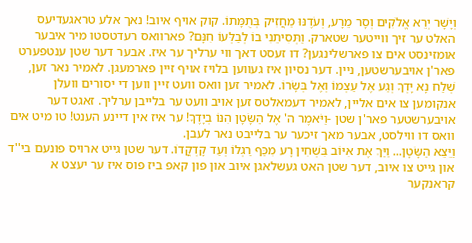וְיָשָׁר יְרֵא אֱלֹקִים וְסָר מֵרָע, וְעֹדֶנּוּ מַחֲזִיק בְּתֻמָּתוֹ. קוק אויף איוב! נאך אלע טראגעדיעס האלט ער זיך ווייטער שטארק. וַתְּסִיתֵנִי בוֹ לְבַלְּעוֹ חִנָּם? פארוואס רעדטסטו מיר איבער אומזינסט אים צו פארשלינגען? דו זעסט דאך ווי ערליך ער איז. אבער דער שטן ענטפערט פאר'ן אויבערשטען, ניין. דער נסיון איז געווען בלויז אויף זיין פארמעגן. לאמיר נאר זען, שְׁלַח נָא יָדְךָ וְגַע אֶל עַצְמוֹ וְאֶל בְּשָׂרוֹ. לאמיר זען וואס וועט זיין ווען די יסורים וועלן אנקומען צו אים אליין, לאמיר דעמאלטס זען אויב וועט ער בלייבן ערליך. זאגט דער אויבערשטער פאר'ן שטן -וַיֹּאמֶר ה' אֶל הַשָּׂטָן הִנּוֹ בְיָדֶךָ! ער איז אין דיינע הענט! טו מיט אים וואס דו ווילסט, אבער מאך זיכער ער בלייבט נאר לעבן.
וַיֵּצֵא הַשָּׂטָן... וַיַּךְ אֶת אִיּוֹב בִּשְׁחִין רָע מִכַּף רַגְלוֹ וְעַד קָדְקֳדוֹ. דער שטן גייט ארויס פונעם בי''ד און גייט צו איוב, דער שטן האט געשלאגן איוב און פון קאפ ביז פוס איז ער יעצט א קראנקער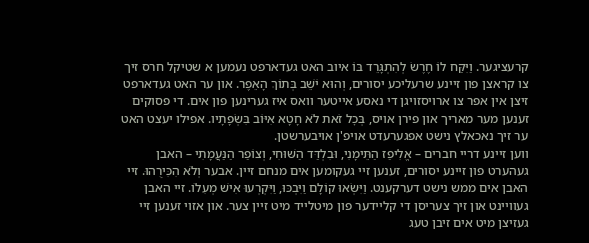קרעציגער. וַיִּקַּח לוֹ חֶרֶשׂ לְהִתְגָּרֵד בּוֹ איוב האט געדארפט נעמען א שטיקל חרס זיך צו קראצן פון זיינע שרעליכע יסורים, וְהוּא יֹשֵׁב בְּתוֹךְ הָאֵפֶר. און ער האט געדארפט זיצן אין אפר צו ארויסזויגן די נאסע אייטער וואס איז גערינען פון אים. די פסוקים זענען מער מאריך און פירן אויס, בְּכׇל זֹאת לֹא חָטָא אִיּוֹב בִּשְׂפָתָיו. אפילו יעצט האט ער זיך נאכאלץ נישט אפגערעדט אויפ'ן אויבערשטן.
ווען זיינע דריי חברים – אֱלִיפַז הַתֵּימָנִי, וּבִלְדַּד הַשּׁוּחִי, וְצוֹפַר הַנַּעֲמָתִי – האבן געהערט פון זיינע יסורים, זענען זיי געקומען אים מנחם זיין. אבער וְלֹא הִכִּירֻהוּ. זיי האבן אים ממש נישט דערקענט. וַיִּשְׂאוּ קוֹלָם וַיִּבְכּוּ, וַיִּקְרְעוּ אִישׁ מְעִלוֹ. זיי האבן געוויינט און זיך צעריסן די קליידער פון מיטלייד מיט זיין צער. און אזוי זענען זיי געזיצן מיט אים זיבן טעג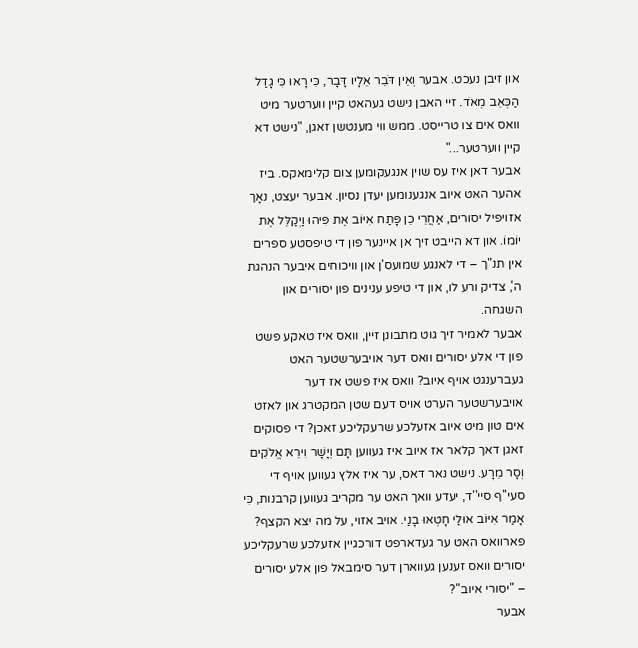און זיבן נעכט. אבער וְאֵין דֹּבֵר אֵלָיו דָּבָר, כִּי רָאוּ כִּי גָדַל הַכְּאֵב מְאֹד. זיי האבן נישט געהאט קיין ווערטער מיט וואס אים צו טרייסט. ממש ווי מענטשן זאגן, "נישט דא קיין ווערטער..."
אבער דאן איז עס שוין אנגעקומען צום קלימאקס. ביז אהער האט איוב אנגענומען יעדן נסיון. אבער יעצט, נאָך אזויפיל יסורים, אַחֲרֵי כֵן פָּתַח אִיּוֹב אֶת פִּיהוּ וַיְקַלֵּל אֶת יוֹמוֹ. און דא הייבט זיך אן איינער פון די טיפסטע ספרים אין תנ"ך – די לאנגע שמועס'ן און וויכוחים איבער הנהגת ה', צדיק ורע לו, און די טיפע ענינים פון יסורים און השגחה.
אבער לאמיר זיך גוט מתבונן זיין, וואס איז טאקע פשט פון די אלע יסורים וואס דער אויבערשטער האט געברענגט אויף איוב? וואס איז פשט אז דער אויבערשטער הערט אויס דעם שטן המקטרג און לאזט אים טון מיט איוב אזעלכע שרעקליכע זאכן? די פסוקים זאגן דאך קלאר אז איוב איז געווען תָּם וְיָשָׁר וִירֵא אֱלֹקִים וְסָר מֵרָע. נישט נאר דאס, ער איז אלץ געווען אויף די סעי''ף סיי''ד, יעדע וואך האט ער מקריב געווען קרבנות, כִּי אָמַר אִיּוֹב אוּלַי חָטְאוּ בָנַי. אויב אזוי, על מה יצא הקצף? פארוואס האט ער געדארפט דורכגיין אזעלכע שרעקליכע יסורים וואס זענען געווארן דער סימבאל פון אלע יסורים – "יסורי איוב"?
אבער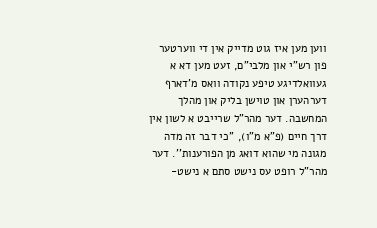ווען מען איז גוט מדייק אין די ווערטער פון רש"י און מלבי"ם, זעט מען דא א געוואלדיגע טיפע נקודה וואס מ'דארף דערהערן און טוישן בליק און מהלך המחשבה. דער מהר"ל שרייבט א לשון אין דרך חיים (פ"א מ"ו), ''כי דבר זה מדה מגונה מי שהוא דואג מן הפורענות''. דער מהר"ל רופט עס נישט סתם א נישט-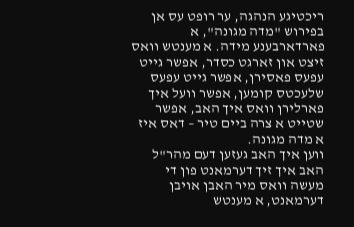ריכטיגע הנהגה, ער רופט עס אן בפירוש "מדה מגונה", א פארדארבענע מידה. א מענטש וואס זיצט און זארגט כסדר, אפשר גייט עפעס פאסירן, אפשר גייט עפעס שלעכטס קומען, אפשר וועל איך פארלירן וואס איך האב, אפשר שטייט א צרה ביים טיר – דאס איז א מדה מגונה.
ווען איך האב געזען דעם מהר"ל האב איך זיך דערמאנט פון די מעשה וואס מיר האבן אויבן דערמאנט, א מענטש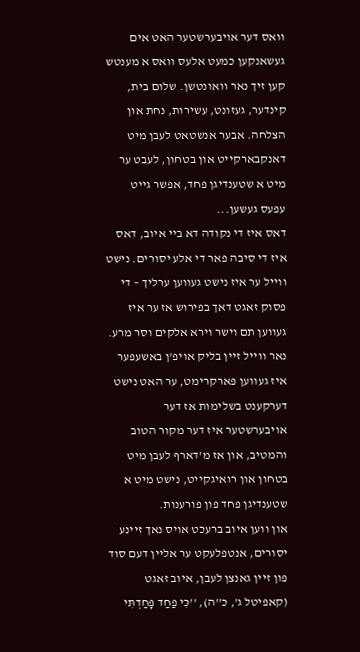וואס דער אויבערשטער האט אים געשאנקען כמעט אלעס וואס א מענטש קען זיך נאר וואונטשן. שלום בית, קינדער, געזונט, עשירות, נחת און הצלחה. אבער אנשטאט לעבן מיט דאנקבארקייט און בטחון, לעבט ער מיט א שטענדיגן פחד, אפשר גייט עפעס געשען...
דאס איז די נקודה דא ביי איוב, דאס איז די סיבה פאר די אלע יסורים. נישט ווייל ער איז נישט געווען ערליך – די פסוק זאגט דאך בפירוש אז ער איז געווען תם וישר וירא אלקים וסר מרע. נאר ווייל זיין בליק אויפ'ן באשעפער איז געווען פארקרימט, ער האט נישט דערקענט בשלימות אז דער אויבערשטער איז דער מקור הטוב והמטיב, און אז מ'דארף לעבן מיט בטחון און רואיגקייט, נישט מיט א שטענדיגן פחד פון פורענות.
און ווען איוב ברעכט אויס נאך זיינע יסורים, אנטפלעקט ער אליין דעם סוד פון זיין גאנצן לעבן, איוב זאגט (קאפיטל ג', כ''ה), ''כִּי פַחַד פָּחַדְתִּי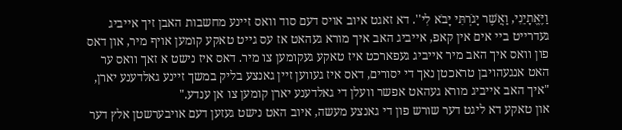וַיֶּאֱתָיֵנִי, וַאֲשֶׁר יָגֹרְתִּי יָבֹא לִי''. דא זאגט איוב אויס דעם סוד וואס זיינע מחשבות האבן זיך אייביג געדרייט ביי אים אין קאפ, אייביג האב איך מורא געהאט אז עס גייט טאקע קומען אויף מיר, און דאס פון וואס איך האב מיר אייביג געפארכט איז טאקע געקומען צו מיר. דאס איז נישט א זאך וואס ער האט אנגעהויבן טראכטן נאך די יסורים, דאס איז געווען זיין גאנצע בליק במשך זיינע גאלדענע יארן, "איך האב אייביג מורא געהאט אפשר וועלן די גאלדענע יארן קומען צו אן ענדע."
און טאקע דא ליגט דער שורש פון די גאנצע מעשה, איוב האט נישט געזען דעם אויבערשטן אלץ דער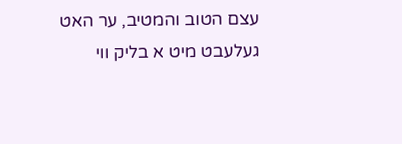עצם הטוב והמטיב, ער האט געלעבט מיט א בליק ווי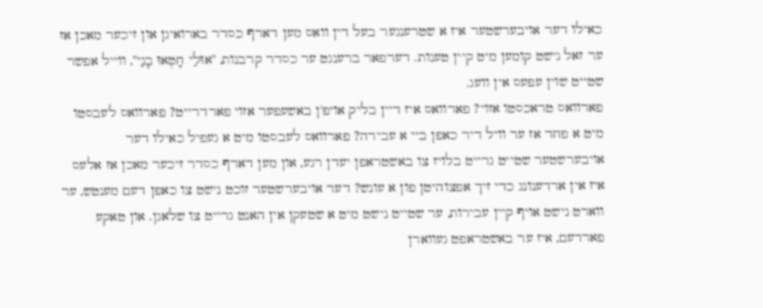כאילו דער אויבערשטער איז א שטרענגער בעל דין וואס מען דארף כסדר בארואיגן און זיכער מאכן אז ער זאל נישט קומען מיט קיין טענות. דערפאר ברענגט ער כסדר קרבנות, "אוּלַי חָטְאוּ בָנַי", ווייל אפשר שטייט שוין עפעס אין וועג.
פארוואס טראכסטו אזוי? פארוואס איז דיין בליק אויפ'ן באשעפער אזוי פארדרייט? פארוואס לעבסטו מיט א פחד אז ער וויל דיר כאפן ביי א עבירה? פארוואס לעבסטו מיט א געפיל כאילו דער אויבערשטער שטייט גרייט בלויז צו באשטראפן יעדן רגע, און מען דארף כסדר זיכער מאכן אז אלעס איז אין ארדענונג כדי זיך אפצוהיטן פון א עונש? דער אויבערשטער זוכט נישט צו כאפן דעם מענטש, ער ווארט נישט אויף קיין עבירות, ער שטייט נישט מיט א שטעקן אין האנט גרייט צו שלאגן. און טאקע פארדעם, איז ער באשטראפט געווארן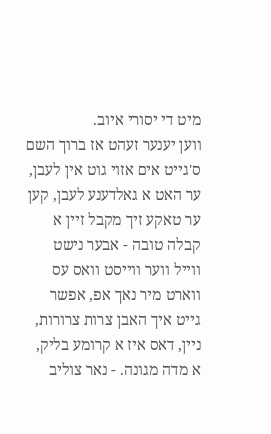מיט די יסורי איוב.
ווען יענער זעהט אז ברוך השם ס'גייט אים אזוי גוט אין לעבן, ער האט א גאלדענע לעבן, קען ער טאקע זיך מקבל זיין א קבלה טובה - אבער נישט ווייל ווער ווייסט וואס עס ווארט מיר נאך אפ, אפשר גייט איך האבן צרות צרורות, ניין, דאס איז א קרומע בליק, א מדה מגונה. - נאר צוליב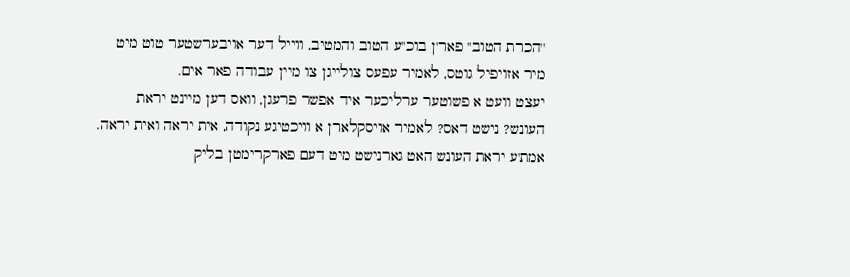''הכרת הטוב'' פאר'ן בוכ''ע הטוב והמטיב, ווייל דער אויבערשטער טוט מיט מיר אזויפיל גוטס, לאמיר עפעס צולייגן צו מיין עבודה פאר אים.
יעצט וועט א פשוטער ערליכער איד אפשר פרעגן, וואס דען מיינט יראת העונש? נישט דאס? לאמיר אויסקלארן א וויכטיגע נקודה, אית יראה ואית יראה.
אמת'ע יראת העונש האט גארנישט מיט דעם פארקרימטן בליק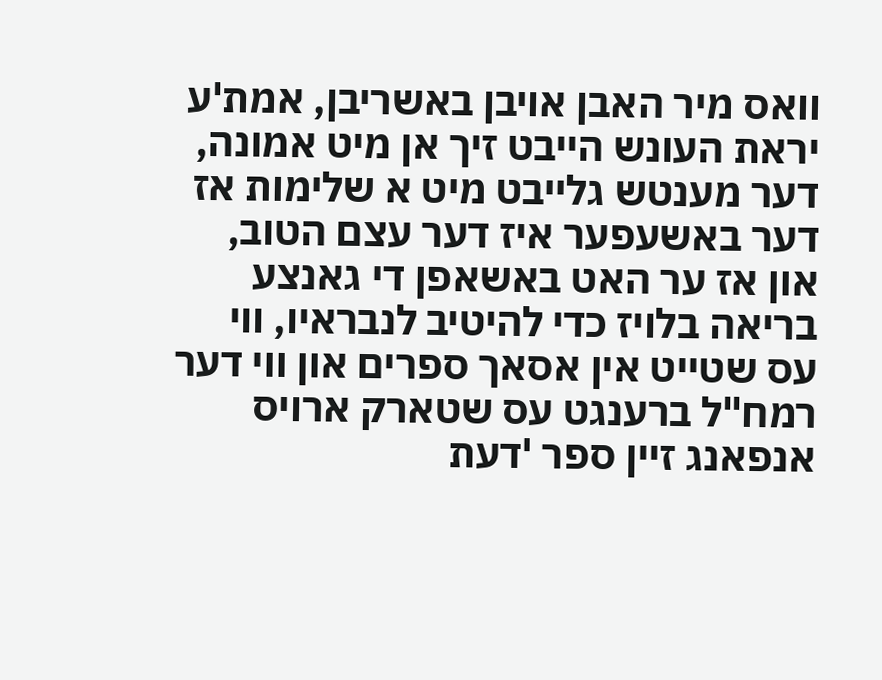וואס מיר האבן אויבן באשריבן, אמת'ע יראת העונש הייבט זיך אן מיט אמונה, דער מענטש גלייבט מיט א שלימות אז דער באשעפער איז דער עצם הטוב, און אז ער האט באשאפן די גאנצע בריאה בלויז כדי להיטיב לנבראיו, ווי עס שטייט אין אסאך ספרים און ווי דער רמח"ל ברענגט עס שטארק ארויס אנפאנג זיין ספר 'דעת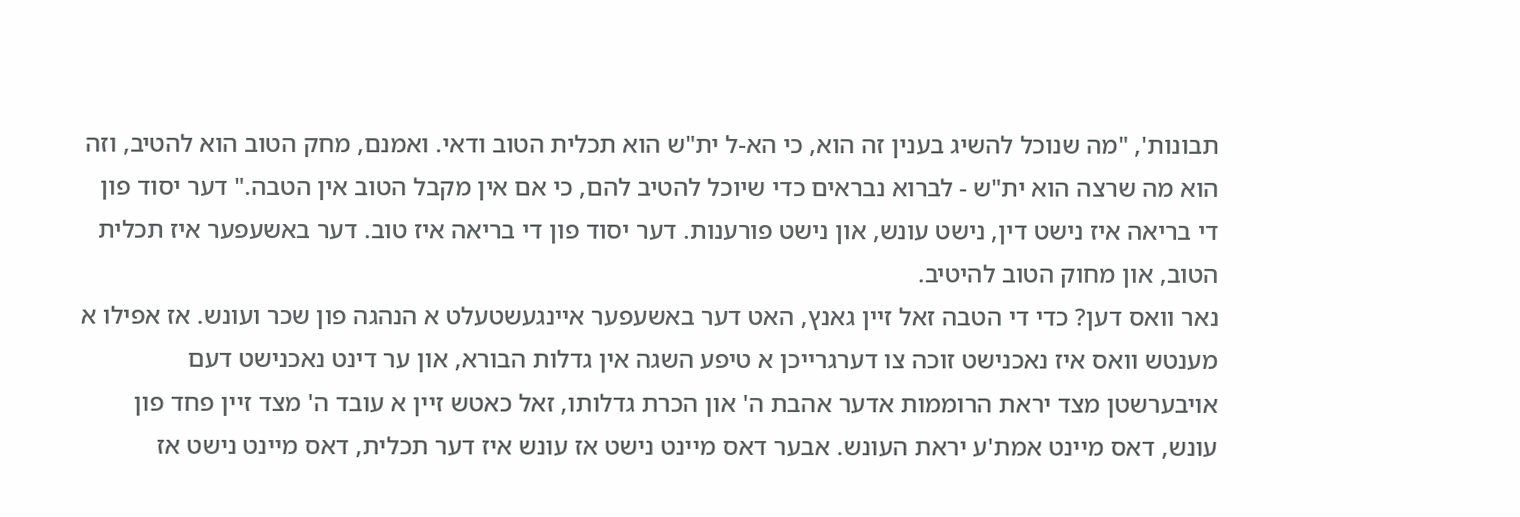תבונות', "מה שנוכל להשיג בענין זה הוא, כי הא-ל ית"ש הוא תכלית הטוב ודאי. ואמנם, מחק הטוב הוא להטיב, וזה הוא מה שרצה הוא ית"ש - לברוא נבראים כדי שיוכל להטיב להם, כי אם אין מקבל הטוב אין הטבה." דער יסוד פון די בריאה איז נישט דין, נישט עונש, און נישט פורענות. דער יסוד פון די בריאה איז טוב. דער באשעפער איז תכלית הטוב, און מחוק הטוב להיטיב.
נאר וואס דען? כדי די הטבה זאל זיין גאנץ, האט דער באשעפער איינגעשטעלט א הנהגה פון שכר ועונש. אז אפילו א מענטש וואס איז נאכנישט זוכה צו דערגרייכן א טיפע השגה אין גדלות הבורא, און ער דינט נאכנישט דעם אויבערשטן מצד יראת הרוממות אדער אהבת ה' און הכרת גדלותו, זאל כאטש זיין א עובד ה' מצד זיין פחד פון עונש, דאס מיינט אמת'ע יראת העונש. אבער דאס מיינט נישט אז עונש איז דער תכלית, דאס מיינט נישט אז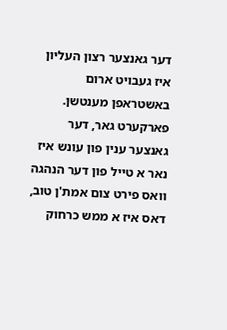דער גאנצער רצון העליון איז געבויט ארום באשטראפן מענטשן. פארקערט גאר, דער גאנצער ענין פון עונש איז נאר א טייל פון דער הנהגה וואס פירט צום אמת'ן טוב, דאס איז א ממש כרחוק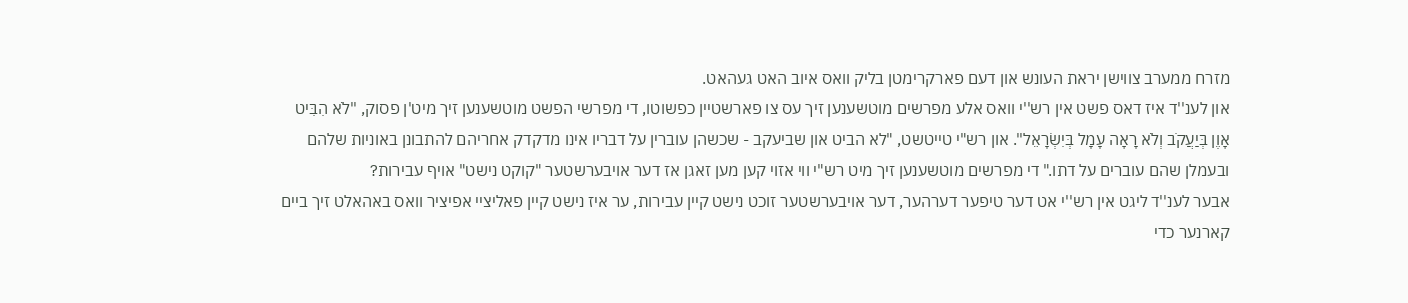מזרח ממערב צווישן יראת העונש און דעם פארקרימטן בליק וואס איוב האט געהאט.
און לענ''ד איז דאס פשט אין רש''י וואס אלע מפרשים מוטשענען זיך עס צו פארשטיין כפשוטו, די מפרשי הפשט מוטשענען זיך מיט'ן פסוק, ''לֹא הִבִּיט אָוֶן בְּיַעֲקֹב וְלֹא רָאָה עָמָל בְּיִשְׂרָאֵל''. און רש"י טייטשט, "לא הביט און שביעקב - שכשהן עוברין על דבריו אינו מדקדק אחריהם להתבונן באוניות שלהם ובעמלן שהם עוברים על דתו." די מפרשים מוטשענען זיך מיט רש"י ווי אזוי קען מען זאגן אז דער אויבערשטער "קוקט נישט" אויף עבירות?
אבער לענ''ד ליגט אין רש''י אט דער טיפער דערהער, דער אויבערשטער זוכט נישט קיין עבירות, ער איז נישט קיין פאליציי אפיציר וואס באהאלט זיך ביים קארנער כדי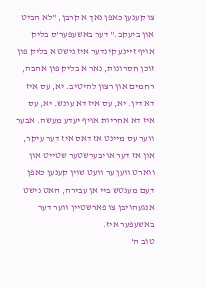צו קענען כאפן נאך א קרבן, "לא הביט און ביעקב." דער באשעפער'ס בליק אויף זיינע קינדער איז נישט א בליק פון זוכן חסרונות, נאר א בליק פון אהבה, רחמים און רצון להיטיב. יא, עס איז דא דין. יא, עס איז דא עונש. יא, עס איז דא אחריות אויף יעדע מעשה. אבער ווער עס מיינט אז דאס איז דער עיקר, און אז דער אויבערשטער שטייט און ווארט ווען ער וועט שוין קענען כאפן דעם מענטש ביי אן עבירה, האט נישט אנגעהויבן צו פארשטיין ווער דער באשעפער איז.
טוֹב ה'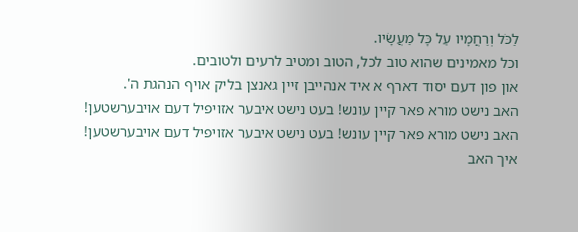לַכֹּל וְרַחֲמָיו עַל כָּל מַעֲשָׂיו.
וכל מאמינים שהוא טוב לכל, הטוב ומטיב לרעים ולטובים.
און פון דעם יסוד דארף א איד אנהייבן זיין גאנצן בליק אויף הנהגת ה'.
האב נישט מורא פאר קיין עונש! בעט נישט איבער אזויפיל דעם אויבערשטען!
האב נישט מורא פאר קיין עונש! בעט נישט איבער אזויפיל דעם אויבערשטען!
איך האב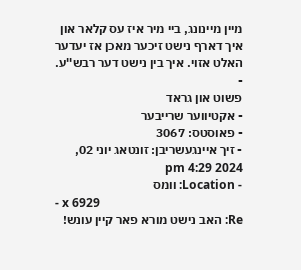מיין מיינונג, ביי מיר איז עס קלאר און איך דארף נישט זיכער מאכן אז יעדער האלט אזוי. איך בין נישט דער רבש''ע.
-
פשוט און גראד
- אקטיווער שרייבער
- פאוסטס: 3067
- זיך איינגעשריבן: זונטאג יוני 02, 2024 4:29 pm
- Location: וומס
- x 6929
Re: האב נישט מורא פאר קיין עונש!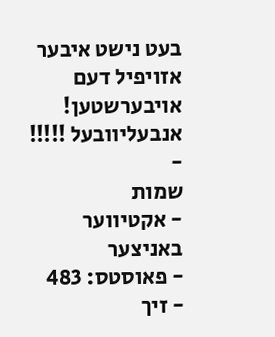בעט נישט איבער אזויפיל דעם אויבערשטען!
אנבעליוובעל !!!!!
-
שמות
- אקטיווער באניצער
- פאוסטס: 483
- זיך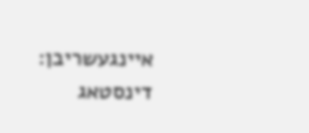איינגעשריבן: דינסטאג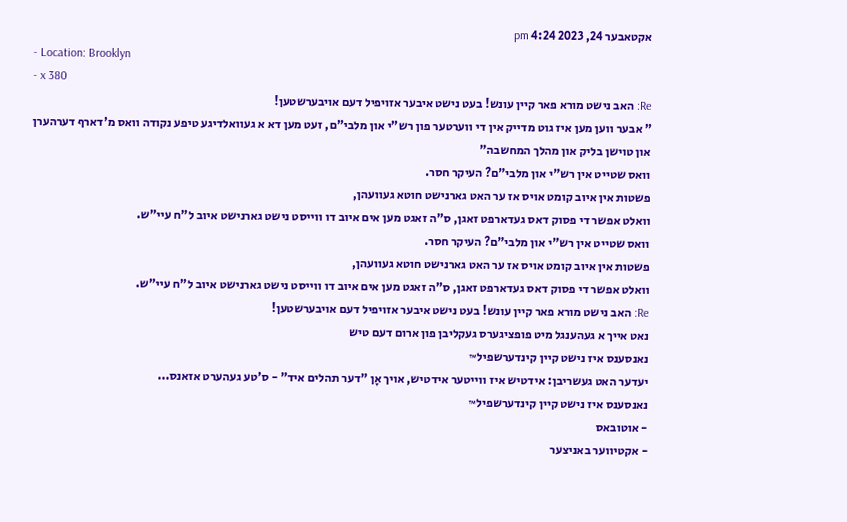אקטאבער 24, 2023 4:24 pm
- Location: Brooklyn
- x 380
Re: האב נישט מורא פאר קיין עונש! בעט נישט איבער אזויפיל דעם אויבערשטען!
" אבער ווען מען איז גוט מדייק אין די ווערטער פון רש"י און מלבי"ם, זעט מען דא א געוואלדיגע טיפע נקודה וואס מ'דארף דערהערן און טוישן בליק און מהלך המחשבה"
וואס שטייט אין רש"י און מלבי"ם? העיקר חסר.
פשטות אין איוב קומט אויס אז ער האט גארנישט חוטא געוועהן,
וואלט אפשר די פסוק דאס געדארפט זאגן, ס"ה זאגט מען אים איוב דו ווייסט נישט גארנישט איוב ל"ח עיי"ש.
וואס שטייט אין רש"י און מלבי"ם? העיקר חסר.
פשטות אין איוב קומט אויס אז ער האט גארנישט חוטא געוועהן,
וואלט אפשר די פסוק דאס געדארפט זאגן, ס"ה זאגט מען אים איוב דו ווייסט נישט גארנישט איוב ל"ח עיי"ש.
Re: האב נישט מורא פאר קיין עונש! בעט נישט איבער אזויפיל דעם אויבערשטען!
נאט אייך א געהענגל מיט פופציגערס געקליבן פון ארום דעם טיש
נאנסענס איז נישט קיין קינדערשפיל™
יעדער האט געשריבן: אידטיש איז ווייטער אידטיש, אויך אָן "דער תהלים איד" - ס'טע געהערט אזאנס...
נאנסענס איז נישט קיין קינדערשפיל™
- אוטובאס
- אקטיווער באניצער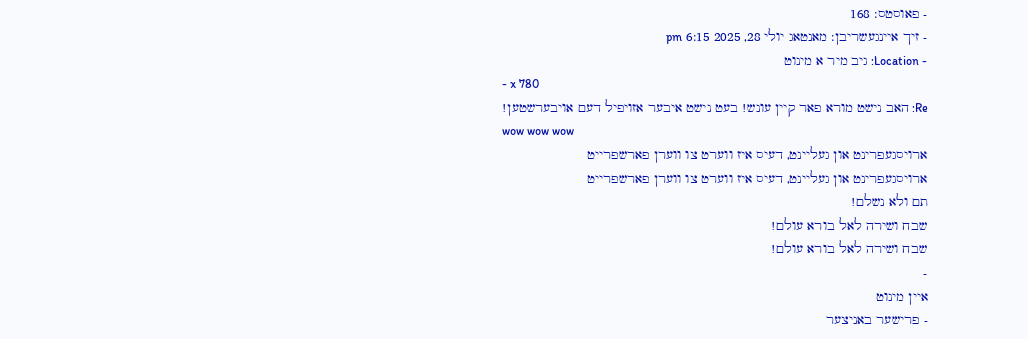- פאוסטס: 168
- זיך איינגעשריבן: מאנטאג יולי 28, 2025 6:15 pm
- Location: גיב מיר א מינוט
- x 780
Re: האב נישט מורא פאר קיין עונש! בעט נישט איבער אזויפיל דעם אויבערשטען!
wow wow wow
ארויסגעפרינט און געליינט, דעיס איז ווערט צו ווערן פארשפרייט
ארויסגעפרינט און געליינט, דעיס איז ווערט צו ווערן פארשפרייט
תם ולא נשלם!
שבח ושירה לאל בורא עולם!
שבח ושירה לאל בורא עולם!
-
איין מינוט
- פרישער באניצער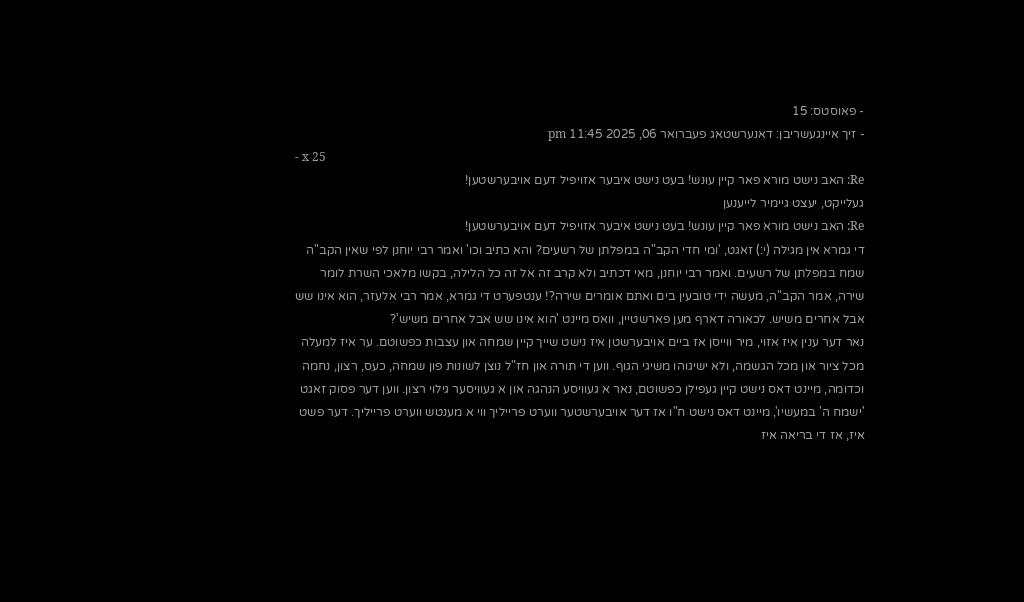- פאוסטס: 15
- זיך איינגעשריבן: דאנערשטאג פעברואר 06, 2025 11:45 pm
- x 25
Re: האב נישט מורא פאר קיין עונש! בעט נישט איבער אזויפיל דעם אויבערשטען!
געלייקט, יעצט גיימיר לייענען
Re: האב נישט מורא פאר קיין עונש! בעט נישט איבער אזויפיל דעם אויבערשטען!
די גמרא אין מגילה (י:) זאגט, 'ומי חדי הקב"ה במפלתן של רשעים? והא כתיב וכו' ואמר רבי יוחנן לפי שאין הקב"ה שמח במפלתן של רשעים. ואמר רבי יוחנן, מאי דכתיב ולא קרב זה אל זה כל הלילה, בקשו מלאכי השרת לומר שירה, אמר הקב"ה, מעשה ידי טובעין בים ואתם אומרים שירה?! ענטפערט די גמרא, אמר רבי אלעזר, הוא אינו שש אבל אחרים משיש. לכאורה דארף מען פארשטיין, וואס מיינט 'הוא אינו שש אבל אחרים משיש'?
נאר דער ענין איז אזוי, מיר ווייסן אז ביים אויבערשטן איז נישט שייך קיין שמחה און עצבות כפשוטם. ער איז למעלה מכל ציור און מכל הגשמה, ולא ישיגוהו משיגי הגוף. ווען די תורה און חז"ל נוצן לשונות פון שמחה, כעס, רצון, נחמה וכדומה, מיינט דאס נישט קיין געפילן כפשוטם, נאר א געוויסע הנהגה און א געוויסער גילוי רצון. ווען דער פסוק זאגט 'ישמח ה' במעשיו', מיינט דאס נישט ח"ו אז דער אויבערשטער ווערט פרייליך ווי א מענטש ווערט פרייליך. דער פשט איז, אז די בריאה איז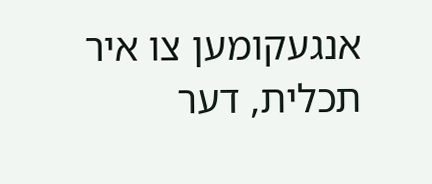אנגעקומען צו איר תכלית, דער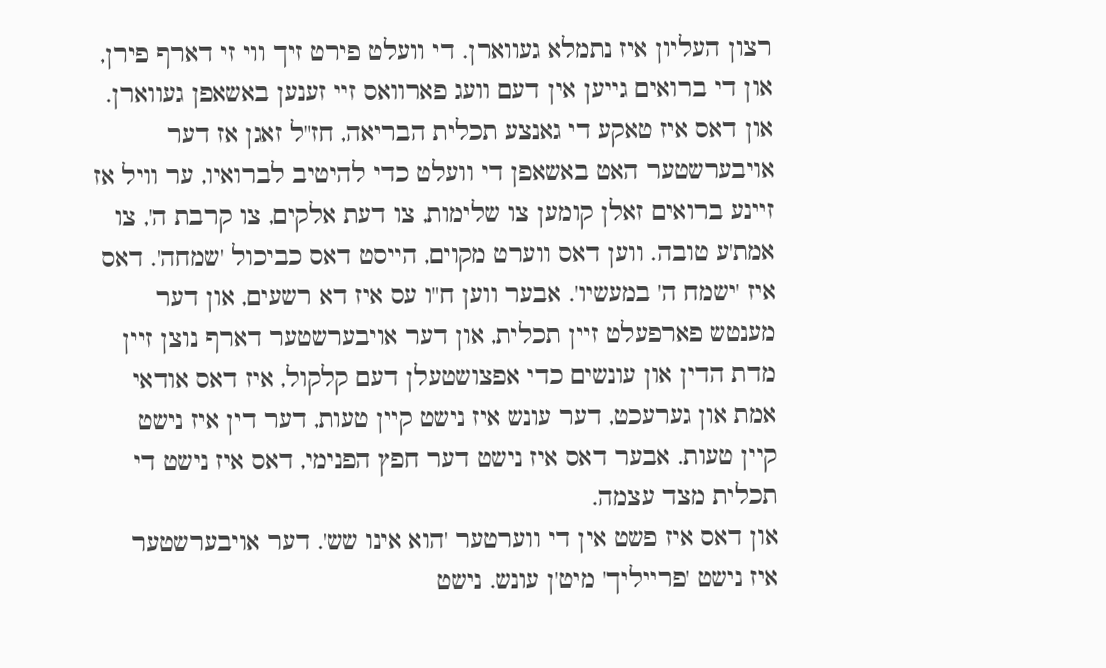רצון העליון איז נתמלא געווארן. די וועלט פירט זיך ווי זי דארף פירן, און די ברואים גייען אין דעם וועג פארוואס זיי זענען באשאפן געווארן.
און דאס איז טאקע די גאנצע תכלית הבריאה, חז"ל זאגן אז דער אויבערשטער האט באשאפן די וועלט כדי להיטיב לברואיו, ער וויל אז זיינע ברואים זאלן קומען צו שלימות, צו דעת אלקים, צו קרבת ה', צו אמת'ע טובה. ווען דאס ווערט מקוים, הייסט דאס כביכול 'שמחה'. דאס איז 'ישמח ה' במעשיו'. אבער ווען ח"ו עס איז דא רשעים, און דער מענטש פארפעלט זיין תכלית, און דער אויבערשטער דארף נוצן זיין מדת הדין און עונשים כדי אפצושטעלן דעם קלקול, איז דאס אודאי אמת און גערעכט, דער עונש איז נישט קיין טעות, דער דין איז נישט קיין טעות. אבער דאס איז נישט דער חפץ הפנימי, דאס איז נישט די תכלית מצד עצמה.
און דאס איז פשט אין די ווערטער 'הוא אינו שש'. דער אויבערשטער איז נישט 'פרייליך' מיט'ן עונש. נישט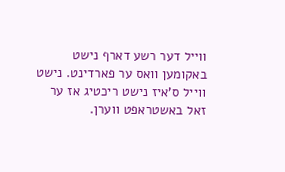ווייל דער רשע דארף נישט באקומען וואס ער פארדינט. נישט ווייל ס'איז נישט ריכטיג אז ער זאל באשטראפט ווערן.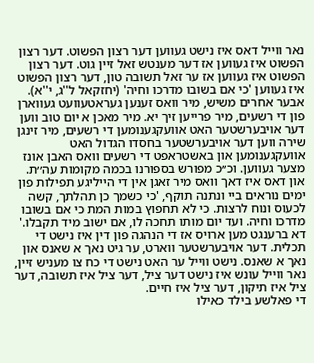נאר ווייל דאס איז נישט געווען דער רצון הפשוט. דער רצון הפשוט איז געווען אז דער מענטש זאל זיין גוט. דער רצון הפשוט איז געווען אז ער זאל תשובה טון, דער רצון הפשוט איז געווען 'כי אם בשובו מדרכו וחיה' (יחזקאל ל''ג, י''א). אבער אחרים משיש, מיר וואס זענען געראטעוועט געווארן פון די רשעים, מיר פרייען זיך יא. מיר מאכן א יום טוב ווען דער אויבערשטער האט אוועקגענומען די רשעים, מיר זינגן שירה ווען דער אויבערשטער בחסדו הגדול האט אוועקגענומען און באשטראפט די רשעים וואס האבן אונז מצער געווען. וכ׳׳כ מפורש בספורנו בכמה מקומות עה׳׳ת.
און דאס איז דאך וואס מיר זאגן אין די הייליגע תפילות פון ימים נוראים ביי ונתנה תוקף, 'כי כשמך כן תהלתך, קשה לכעוס ונוח לרצות. כי לא תחפוץ במות המת כי אם בשובו מדרכו וחיה. ועד יום מותו תחכה לו, אם ישוב מיד תקבלו.' דא ברענגט מען ארויס אז די הנהגה פון דין איז נישט די תכלית. דער אויבערשטער ווארט, ער גיט נאך א שאנס און נאך א שאנס. נישט ווייל ער האט נישט די כח צו מעניש זיין, נאר ווייל עונש איז נישט דער ציל, דער ציל איז תשובה, דער ציל איז תיקון, דער ציל איז חיים.
די פאלשע בילד כאילו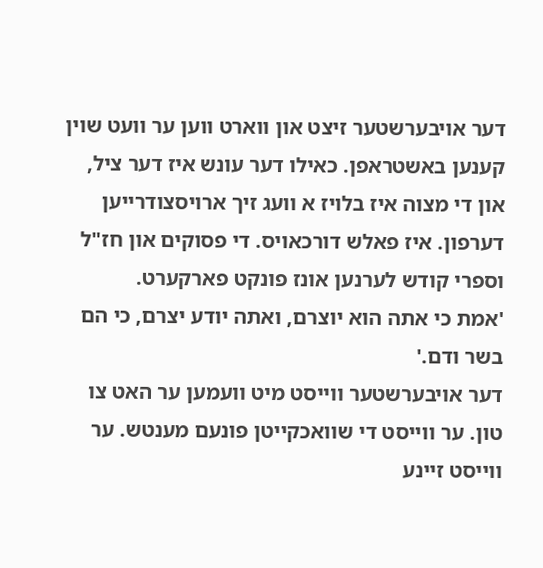דער אויבערשטער זיצט און ווארט ווען ער וועט שוין קענען באשטראפן. כאילו דער עונש איז דער ציל, און די מצוה איז בלויז א וועג זיך ארויסצודרייען דערפון. איז פאלש דורכאויס. די פסוקים און חז"ל וספרי קודש לערנען אונז פונקט פארקערט.
'אמת כי אתה הוא יוצרם, ואתה יודע יצרם, כי הם בשר ודם.'
דער אויבערשטער ווייסט מיט וועמען ער האט צו טון. ער ווייסט די שוואכקייטן פונעם מענטש. ער ווייסט זיינע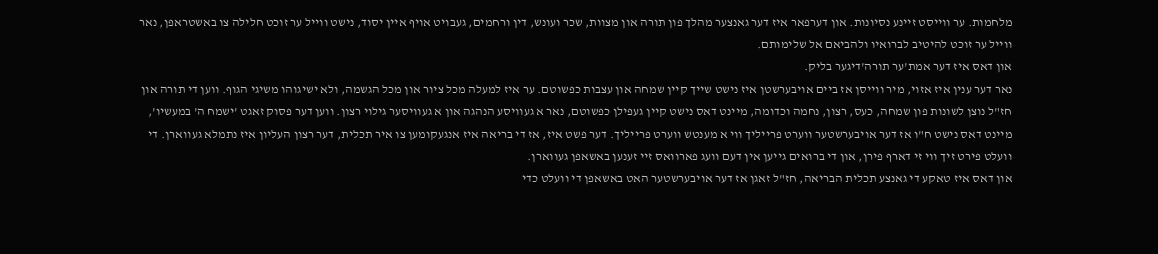מלחמות. ער ווייסט זיינע נסיונות. און דערפאר איז דער גאנצער מהלך פון תורה און מצוות, שכר ועונש, דין ורחמים, געבויט אויף איין יסוד, נישט ווייל ער זוכט חלילה צו באשטראפן, נאר ווייל ער זוכט להיטיב לברואיו ולהביאם אל שלימותם.
און דאס איז דער אמת'ער תורה'דיגער בליק.
נאר דער ענין איז אזוי, מיר ווייסן אז ביים אויבערשטן איז נישט שייך קיין שמחה און עצבות כפשוטם. ער איז למעלה מכל ציור און מכל הגשמה, ולא ישיגוהו משיגי הגוף. ווען די תורה און חז"ל נוצן לשונות פון שמחה, כעס, רצון, נחמה וכדומה, מיינט דאס נישט קיין געפילן כפשוטם, נאר א געוויסע הנהגה און א געוויסער גילוי רצון. ווען דער פסוק זאגט 'ישמח ה' במעשיו', מיינט דאס נישט ח"ו אז דער אויבערשטער ווערט פרייליך ווי א מענטש ווערט פרייליך. דער פשט איז, אז די בריאה איז אנגעקומען צו איר תכלית, דער רצון העליון איז נתמלא געווארן. די וועלט פירט זיך ווי זי דארף פירן, און די ברואים גייען אין דעם וועג פארוואס זיי זענען באשאפן געווארן.
און דאס איז טאקע די גאנצע תכלית הבריאה, חז"ל זאגן אז דער אויבערשטער האט באשאפן די וועלט כדי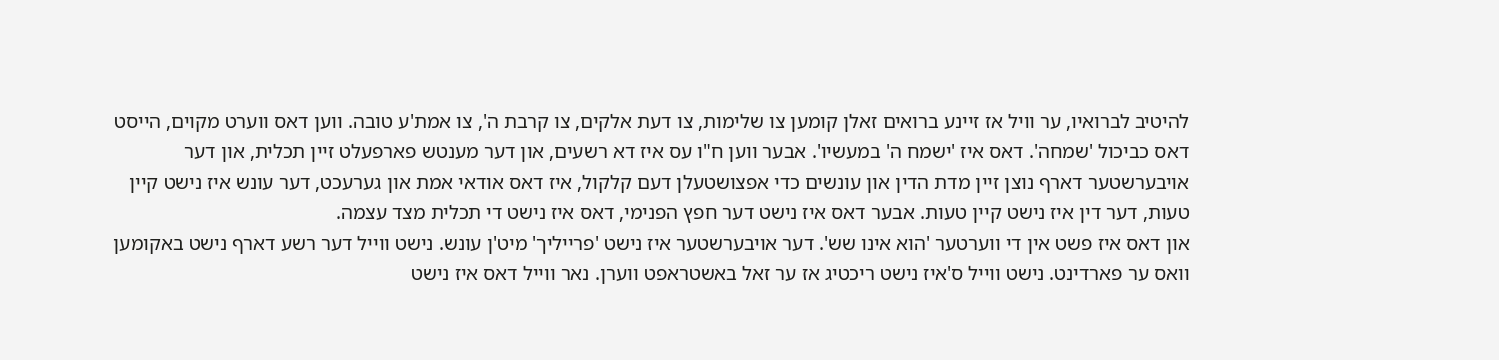להיטיב לברואיו, ער וויל אז זיינע ברואים זאלן קומען צו שלימות, צו דעת אלקים, צו קרבת ה', צו אמת'ע טובה. ווען דאס ווערט מקוים, הייסט דאס כביכול 'שמחה'. דאס איז 'ישמח ה' במעשיו'. אבער ווען ח"ו עס איז דא רשעים, און דער מענטש פארפעלט זיין תכלית, און דער אויבערשטער דארף נוצן זיין מדת הדין און עונשים כדי אפצושטעלן דעם קלקול, איז דאס אודאי אמת און גערעכט, דער עונש איז נישט קיין טעות, דער דין איז נישט קיין טעות. אבער דאס איז נישט דער חפץ הפנימי, דאס איז נישט די תכלית מצד עצמה.
און דאס איז פשט אין די ווערטער 'הוא אינו שש'. דער אויבערשטער איז נישט 'פרייליך' מיט'ן עונש. נישט ווייל דער רשע דארף נישט באקומען וואס ער פארדינט. נישט ווייל ס'איז נישט ריכטיג אז ער זאל באשטראפט ווערן. נאר ווייל דאס איז נישט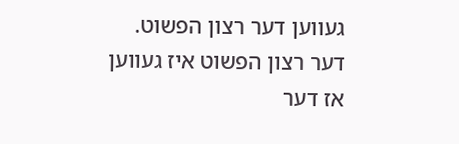געווען דער רצון הפשוט. דער רצון הפשוט איז געווען אז דער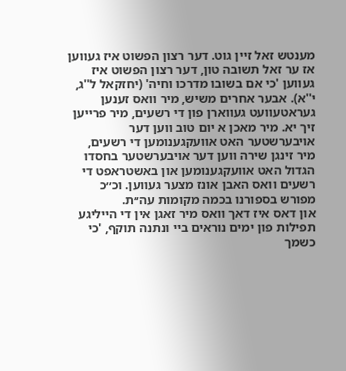מענטש זאל זיין גוט. דער רצון הפשוט איז געווען אז ער זאל תשובה טון, דער רצון הפשוט איז געווען 'כי אם בשובו מדרכו וחיה' (יחזקאל ל''ג, י''א). אבער אחרים משיש, מיר וואס זענען געראטעוועט געווארן פון די רשעים, מיר פרייען זיך יא. מיר מאכן א יום טוב ווען דער אויבערשטער האט אוועקגענומען די רשעים, מיר זינגן שירה ווען דער אויבערשטער בחסדו הגדול האט אוועקגענומען און באשטראפט די רשעים וואס האבן אונז מצער געווען. וכ׳׳כ מפורש בספורנו בכמה מקומות עה׳׳ת.
און דאס איז דאך וואס מיר זאגן אין די הייליגע תפילות פון ימים נוראים ביי ונתנה תוקף, 'כי כשמך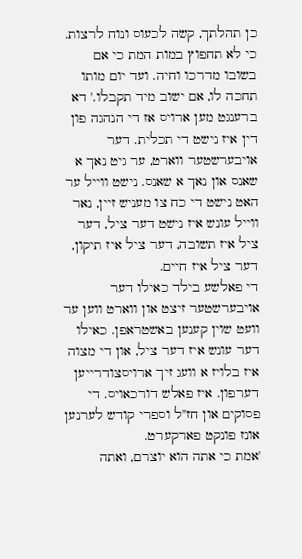כן תהלתך, קשה לכעוס ונוח לרצות. כי לא תחפוץ במות המת כי אם בשובו מדרכו וחיה. ועד יום מותו תחכה לו, אם ישוב מיד תקבלו.' דא ברענגט מען ארויס אז די הנהגה פון דין איז נישט די תכלית. דער אויבערשטער ווארט, ער גיט נאך א שאנס און נאך א שאנס. נישט ווייל ער האט נישט די כח צו מעניש זיין, נאר ווייל עונש איז נישט דער ציל, דער ציל איז תשובה, דער ציל איז תיקון, דער ציל איז חיים.
די פאלשע בילד כאילו דער אויבערשטער זיצט און ווארט ווען ער וועט שוין קענען באשטראפן. כאילו דער עונש איז דער ציל, און די מצוה איז בלויז א וועג זיך ארויסצודרייען דערפון. איז פאלש דורכאויס. די פסוקים און חז"ל וספרי קודש לערנען אונז פונקט פארקערט.
'אמת כי אתה הוא יוצרם, ואתה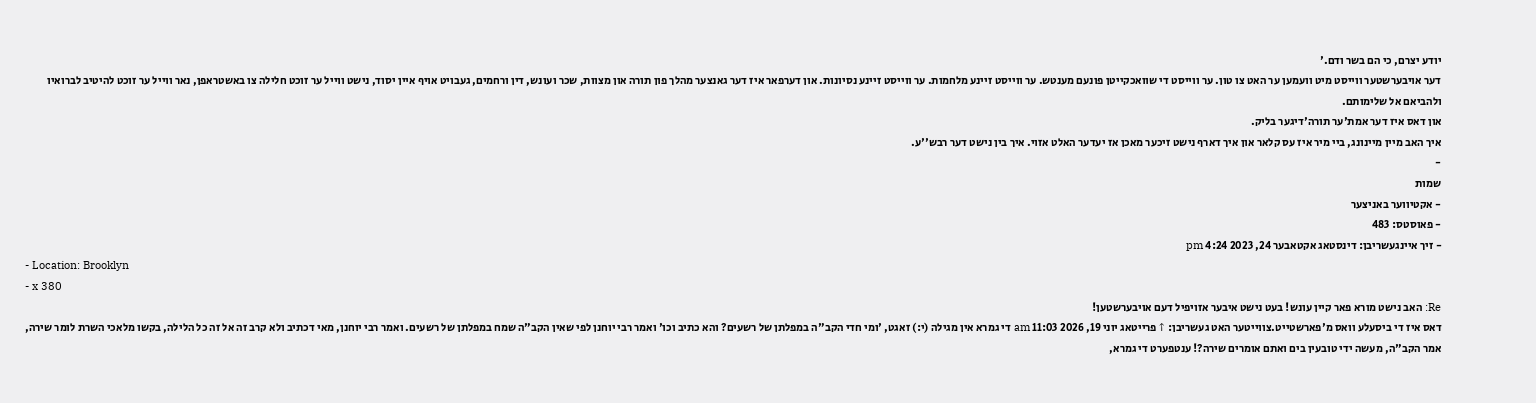יודע יצרם, כי הם בשר ודם.'
דער אויבערשטער ווייסט מיט וועמען ער האט צו טון. ער ווייסט די שוואכקייטן פונעם מענטש. ער ווייסט זיינע מלחמות. ער ווייסט זיינע נסיונות. און דערפאר איז דער גאנצער מהלך פון תורה און מצוות, שכר ועונש, דין ורחמים, געבויט אויף איין יסוד, נישט ווייל ער זוכט חלילה צו באשטראפן, נאר ווייל ער זוכט להיטיב לברואיו ולהביאם אל שלימותם.
און דאס איז דער אמת'ער תורה'דיגער בליק.
איך האב מיין מיינונג, ביי מיר איז עס קלאר און איך דארף נישט זיכער מאכן אז יעדער האלט אזוי. איך בין נישט דער רבש''ע.
-
שמות
- אקטיווער באניצער
- פאוסטס: 483
- זיך איינגעשריבן: דינסטאג אקטאבער 24, 2023 4:24 pm
- Location: Brooklyn
- x 380
Re: האב נישט מורא פאר קיין עונש! בעט נישט איבער אזויפיל דעם אויבערשטען!
דאס איז די ביסעלע וואס מ'פארשטייט.צווייטער האט געשריבן: ↑פרייטאג יוני 19, 2026 11:03 am די גמרא אין מגילה (י:) זאגט, 'ומי חדי הקב"ה במפלתן של רשעים? והא כתיב וכו' ואמר רבי יוחנן לפי שאין הקב"ה שמח במפלתן של רשעים. ואמר רבי יוחנן, מאי דכתיב ולא קרב זה אל זה כל הלילה, בקשו מלאכי השרת לומר שירה, אמר הקב"ה, מעשה ידי טובעין בים ואתם אומרים שירה?! ענטפערט די גמרא,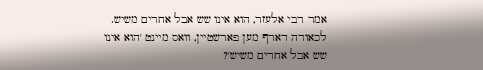אמר רבי אלעזר, הוא אינו שש אבל אחרים משיש. לכאורה דארף מען פארשטיין, וואס מיינט 'הוא אינו שש אבל אחרים משיש'?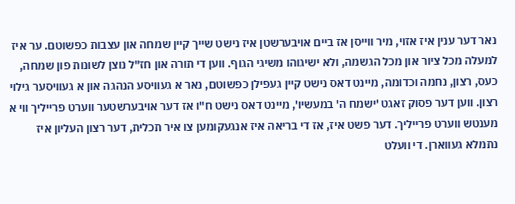נאר דער ענין איז אזוי, מיר ווייסן אז ביים אויבערשטן איז נישט שייך קיין שמחה און עצבות כפשוטם. ער איז למעלה מכל ציור און מכל הגשמה, ולא ישיגוהו משיגי הגוף. ווען די תורה און חז"ל נוצן לשונות פון שמחה, כעס, רצון, נחמה וכדומה, מיינט דאס נישט קיין געפילן כפשוטם, נאר א געוויסע הנהגה און א געוויסער גילוי רצון. ווען דער פסוק זאגט 'ישמח ה' במעשיו', מיינט דאס נישט ח"ו אז דער אויבערשטער ווערט פרייליך ווי א מענטש ווערט פרייליך. דער פשט איז, אז די בריאה איז אנגעקומען צו איר תכלית, דער רצון העליון איז נתמלא געווארן. די וועלט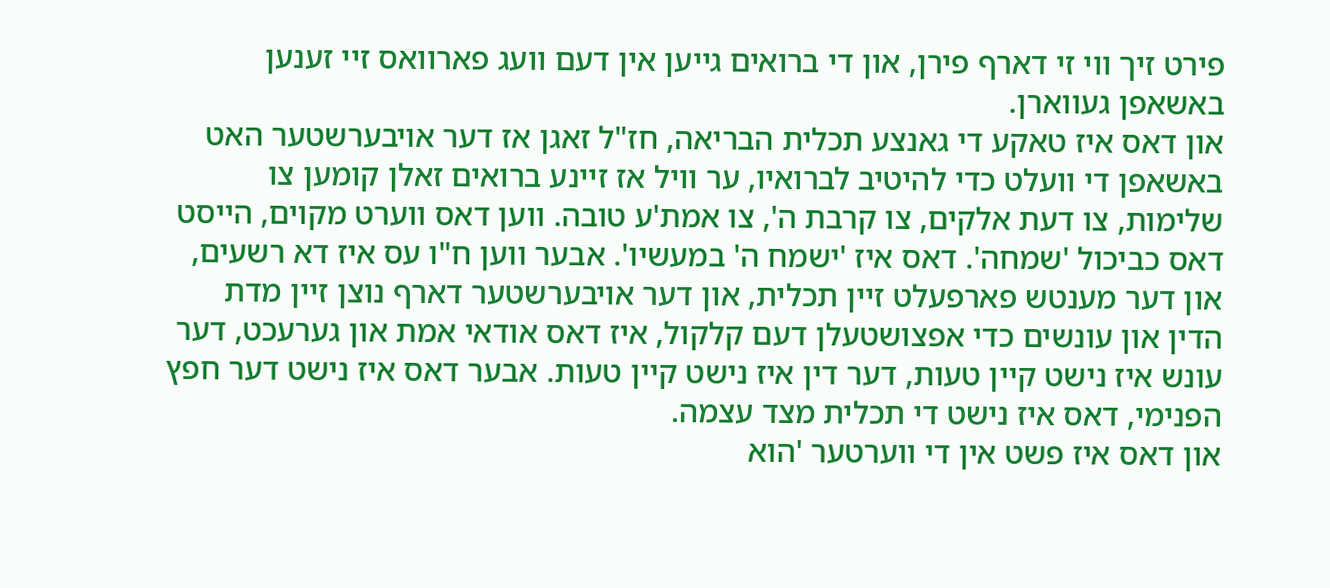פירט זיך ווי זי דארף פירן, און די ברואים גייען אין דעם וועג פארוואס זיי זענען באשאפן געווארן.
און דאס איז טאקע די גאנצע תכלית הבריאה, חז"ל זאגן אז דער אויבערשטער האט באשאפן די וועלט כדי להיטיב לברואיו, ער וויל אז זיינע ברואים זאלן קומען צו שלימות, צו דעת אלקים, צו קרבת ה', צו אמת'ע טובה. ווען דאס ווערט מקוים, הייסט דאס כביכול 'שמחה'. דאס איז 'ישמח ה' במעשיו'. אבער ווען ח"ו עס איז דא רשעים, און דער מענטש פארפעלט זיין תכלית, און דער אויבערשטער דארף נוצן זיין מדת הדין און עונשים כדי אפצושטעלן דעם קלקול, איז דאס אודאי אמת און גערעכט, דער עונש איז נישט קיין טעות, דער דין איז נישט קיין טעות. אבער דאס איז נישט דער חפץ הפנימי, דאס איז נישט די תכלית מצד עצמה.
און דאס איז פשט אין די ווערטער 'הוא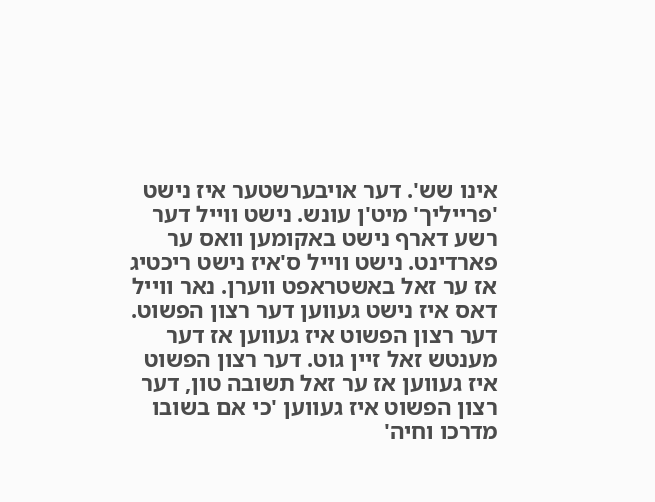אינו שש'. דער אויבערשטער איז נישט 'פרייליך' מיט'ן עונש. נישט ווייל דער רשע דארף נישט באקומען וואס ער פארדינט. נישט ווייל ס'איז נישט ריכטיג אז ער זאל באשטראפט ווערן. נאר ווייל דאס איז נישט געווען דער רצון הפשוט. דער רצון הפשוט איז געווען אז דער מענטש זאל זיין גוט. דער רצון הפשוט איז געווען אז ער זאל תשובה טון, דער רצון הפשוט איז געווען 'כי אם בשובו מדרכו וחיה'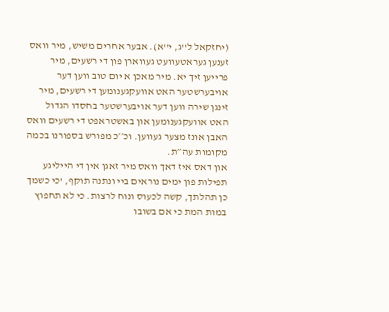(יחזקאל ל''ג, י''א). אבער אחרים משיש, מיר וואס זענען געראטעוועט געווארן פון די רשעים, מיר פרייען זיך יא. מיר מאכן א יום טוב ווען דער אויבערשטער האט אוועקגענומען די רשעים, מיר זינגן שירה ווען דער אויבערשטער בחסדו הגדול האט אוועקגענומען און באשטראפט די רשעים וואס האבן אונז מצער געווען. וכ׳׳כ מפורש בספורנו בכמה מקומות עה׳׳ת.
און דאס איז דאך וואס מיר זאגן אין די הייליגע תפילות פון ימים נוראים ביי ונתנה תוקף, 'כי כשמך כן תהלתך, קשה לכעוס ונוח לרצות. כי לא תחפוץ במות המת כי אם בשובו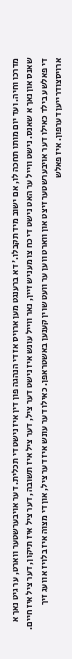מדרכו וחיה. ועד יום מותו תחכה לו, אם ישוב מיד תקבלו.' דא ברענגט מען ארויס אז די הנהגה פון דין איז נישט די תכלית. דער אויבערשטער ווארט, ער גיט נאך א שאנס און נאך א שאנס. נישט ווייל ער האט נישט די כח צו מעניש זיין, נאר ווייל עונש איז נישט דער ציל, דער ציל איז תשובה, דער ציל איז תיקון, דער ציל איז חיים.
די פאלשע בילד כאילו דער אויבערשטער זיצט און ווארט ווען ער וועט שוין קענען באשטראפן. כאילו דער עונש איז דער ציל, און די מצוה איז בלויז א וועג זיך ארויסצודרייען דערפון. איז פאלש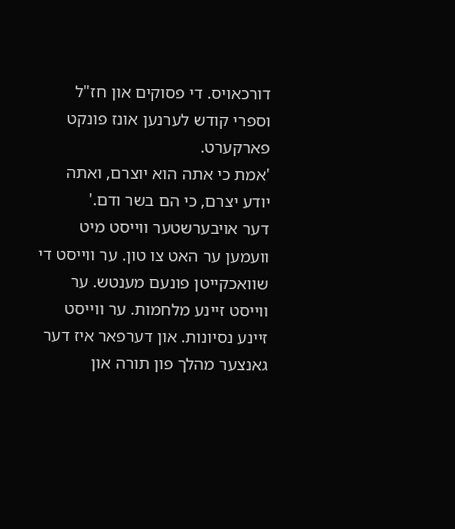דורכאויס. די פסוקים און חז"ל וספרי קודש לערנען אונז פונקט פארקערט.
'אמת כי אתה הוא יוצרם, ואתה יודע יצרם, כי הם בשר ודם.'
דער אויבערשטער ווייסט מיט וועמען ער האט צו טון. ער ווייסט די שוואכקייטן פונעם מענטש. ער ווייסט זיינע מלחמות. ער ווייסט זיינע נסיונות. און דערפאר איז דער גאנצער מהלך פון תורה און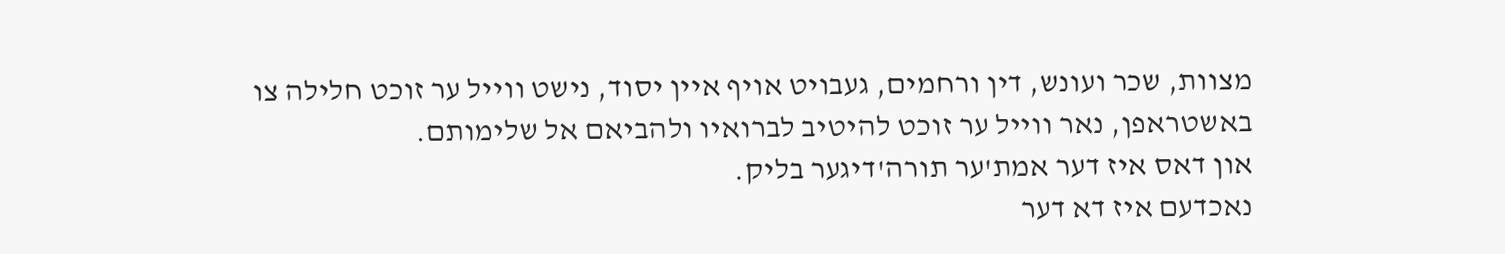מצוות, שכר ועונש, דין ורחמים, געבויט אויף איין יסוד, נישט ווייל ער זוכט חלילה צו באשטראפן, נאר ווייל ער זוכט להיטיב לברואיו ולהביאם אל שלימותם.
און דאס איז דער אמת'ער תורה'דיגער בליק.
נאכדעם איז דא דער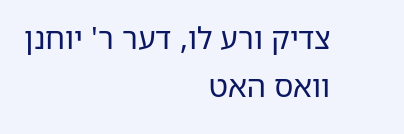צדיק ורע לו, דער ר' יוחנן וואס האט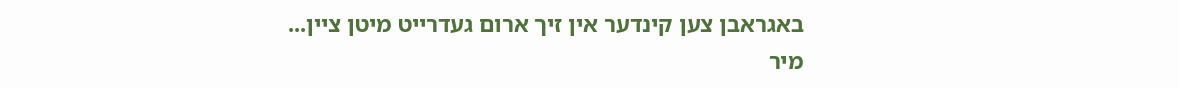באגראבן צען קינדער אין זיך ארום געדרייט מיטן ציין...
מיר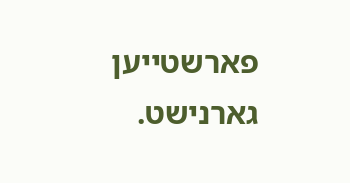פארשטייען גארנישט.